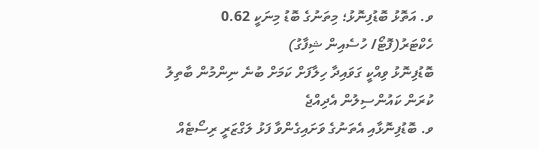ވ. އަތޮޅު ބޮޑުފިނޮޅު؛ މިތަނުގެ ބޮޑު މިނަކީ 0.62 ހެކްޓަރު(ފޮޓޯ/ ހުސެއިން ޝިފާގު)
ބޮޑުފިނޮޅު ވިއްކީ ގަވައިދާ ހިލާފަށް ކަމަށް ބުނެ ނިންމުން ބާތިލު ކުރަން ކައުންސިލުން އެދިއްޖެ
ވ. ބޮޑުފިނޮޅާއި އެތަނުގެ ވަށައިގެންވާ ފަޅު ލަގްޒަރީ ރިސޯޓެއް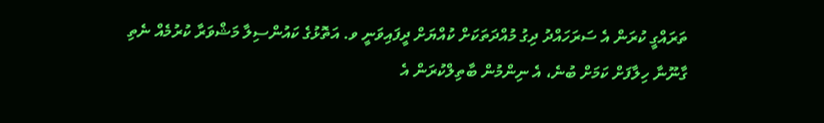ތަރައްގީ ކުރަން އެ ސަރަހައްދު ދިގު މުއްދަތަކަށް ކުއްޔަށް ދީފައިވަނީ ވ. އަތޮޅުގެ ކައުންސިލާ މަޝްވަރާ ކުރުމެއް ނެތި ގާނޫނާ ހިލާފަށް ކަމަށް ބުނެ، އެ ނިންމުން ބާތިލްކުރަން އެ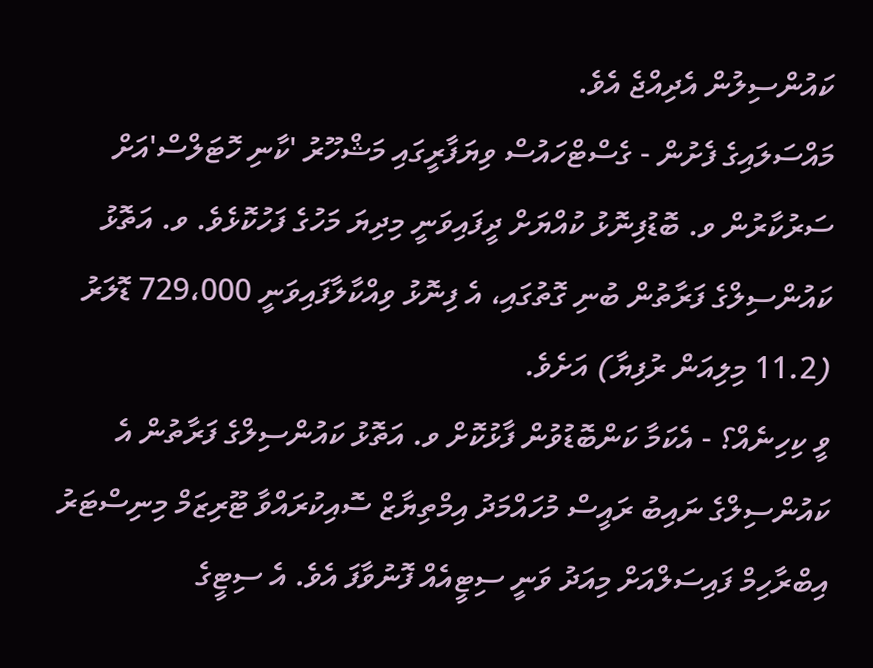ކައުންސިލުން އެދިއްޖެ އެވެ.
މައްސަލައިގެ ފެށުން - ގެސްޓްހައުސް ވިޔަފާރީގައި މަޝްހޫރު 'ކާނި ހޮޓަލްސް'އަށް ސަރުކާރުން ވ. ބޮޑުފިނޮޅު ކުއްޔަށް ދީފައިވަނީ މިދިޔަ މަހުގެ ފަހުކޮޅެވެ. ވ. އަތޮޅު ކައުންސިލްގެ ފަރާތުން ބުނި ގޮތުގައި، އެ ފިނޮޅު ވިއްކާލާފައިވަނީ 729،000 ޑޮލަރު (11.2 މިލިއަން ރުފިޔާ) އަށެވެ.
ވީ ކިހިނެއް؟ - އެކަމާ ކަންބޮޑުވުން ފާޅުކޮށް ވ. އަތޮޅު ކައުންސިލްގެ ފަރާތުން އެ ކައުންސިލްގެ ނައިބު ރައީސް މުހައްމަދު އިމްތިޔާޒް ސޮއިކުރައްވާ ޓޫރިޒަމް މިނިސްޓަރު އިބްރާހިމް ފައިސަލްއަށް މިއަދު ވަނީ ސިޓީއެއް ފޮނުވާފަ އެވެ. އެ ސިޓީގެ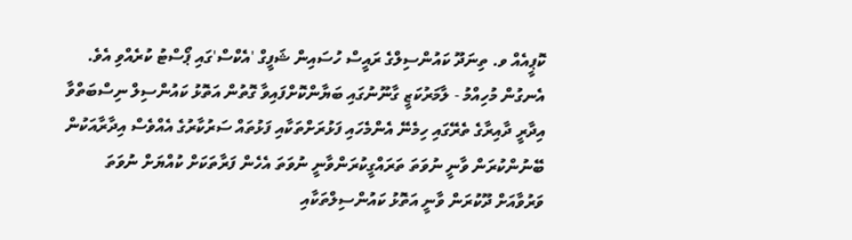ކޮޕީއެއް ވ. ތިނަދޫ ކައުންސިލްގެ ރައީސް ހުސައިން ޝަފީގް 'އެކްސް'ގައި ޕޯސްޓު ކުރެއްވި އެވެ.
އެނގުން މުހިއްމު - ލާމަރުކަޒީ ގާނޫނުގައި ބަޔާންކޮށްފައިވާ ގޮތުން އަތޮޅު ކައުންސިލް ނިސްބަތްވާ އިދާރީ ދާއިރާގެ ތެރޭގައި ހިމެނޭ އެންމެހައި ފަޅުރަށްތަކާއި ފަޅުތައް ސަރުކާރުގެ އެއްވެސް އިދާރާއަކުން ބޭނުންކުރަން ވާނީ ނުވަތަ ތަރައްގީކުރަންވާނީ ނުވަތަ އެހެން ފަރާތަކަށް ކުއްޔަށް ނުވަތަ ވަރުވާއަށް ދޫކުރަން ވާނީ އަތޮޅު ކައުންސިލްތަކާއި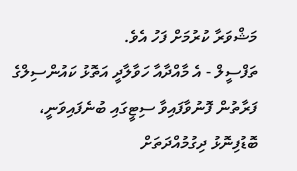މަޝްވަރާ ކުރުމަށް ފަހު އެވެ.
ތަފްސީލް - އެ މާއްދާއާ ހަވާލާދީ އަތޮޅު ކައުންސިލްގެ ފަރާތުން ފޮނުވާފައިވާ ސިޓީގައި ބުނެފައިވަނީ، ބޮޑުފިނޮޅު ދިގުމުއްދަތަށް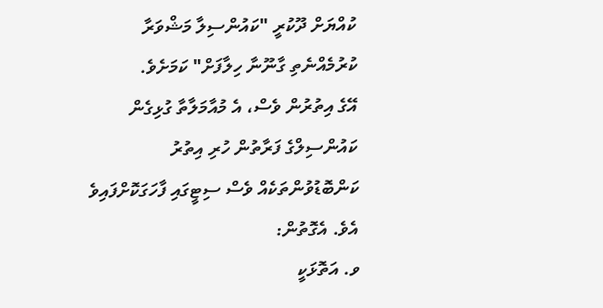ކުއްޔަށް ދޫކުރީ "ކައުންސިލާ މަޝްވަރާ ކުރުމެއްނެތި ގާނޫނާ ހިލާފަށް" ކަމަށެވެ.
އޭގެ އިތުރުން ވެސް، އެ މުއާމަލާތާ ގުޅިގެން ކައުންސިލްގެ ފަރާތުން ހުރި އިތުރު ކަންބޮޑުވުންތަކެއް ވެސް ސިޓީގައި ފާހަގަކޮށްފައިވެ އެވެ. އެގޮތުން:
ވ. އަތޮޅަކީ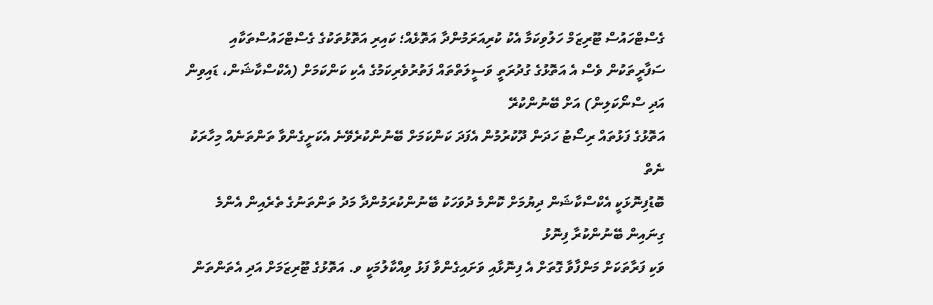ގެސްޓްހައުސް ޓޫރިޒަމް ހަލުވިކަމާ އެކު ކުރިއަރަމުންދާ އަތޮޅެއް؛ ކައިރި އަތޮޅުތަކުގެ ގެސްޓްހައުސްތަކާއި ސަފާރީތަކުން ވެސް އެ އަތޮޅުގެ ގުދުރަތީ ވަސީލަތްތައް ފަތުރުވެރިކަމުގެ އެކި ކަންކަމަށް (އެކްސްކާޝަން، ޑައިވިން އަދި ސްނޯކަލިން) އަށް ބޭނުންކުރޭ
އަތޮޅުގެ ފަޅުތައް ރިސޯޓު ހަދަން ދޫކުރުމުން އެފަދަ ކަންކަމަށް ބޭނުންކުރެވޭނެ އެކަށީގެންވާ ތަންތަނެއް މިހާރަކު ނެތް
ބޮޑުފިނޮޅަކީ އެކްސްކާޝަން ދިޔުމަށް ކޮންމެ ދުވަހަކު ބޭނުންކުރަމުންދާ މަދު ތަންތަނުގެ ތެރެއިން އެންމެ ގިނައިން ބޭނުންކުރާ ފިނޮޅު
ވަކި ފަރާތަކަށް މަންފާވާ ގޮތަށް އެ ފިނޮޅާއި ވަށައިގެންވާ ފަޅު ވިއްކާލުމަކީ ވ. އަތޮޅުގެ ޓޫރިޒަމަށް އަދި އެތަންތަން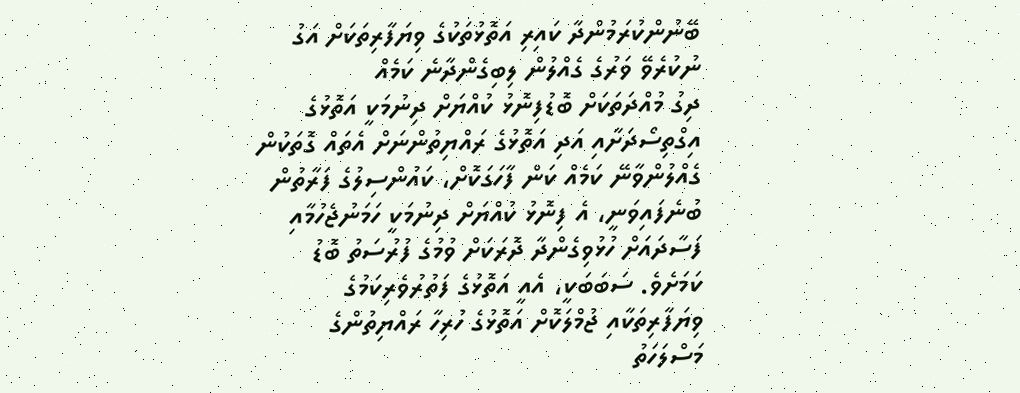ބޭނުންކުރަމުންދާ ކައިރި އަތޮޅުތަކުގެ ވިޔަފާރިތަކަށް އަގު ނުކުރެވޭ ވަރުގެ ގެއްލުން ލިބިގެންދާނެ ކަމެއް
ދިގު މުއްދަތަކަށް ބޮޑުފިނޮޅު ކުއްޔަށް ދިނުމަކީ އަތޮޅުގެ އިގްތިސޯދަށާއި އަދި އަތޮޅުގެ ރައްޔިތުންނަށް އެތައް ގޮތަކުން ގެއްލުންވާނޭ ކަމެއް ކަން ފާހަގަކޮށް، ކައުންސިލުގެ ފަރާތުން ބުނެފައިވަނީ، އެ ފިނޮޅު ކުއްޔަށް ދިނުމަކީ ހަމަނުޖެހުމާއި ފަސާދައަށް ހުޅުވިގެންދާ ދޮރަކަށް ވުމުގެ ފުރުސަތު ބޮޑު ކަމަށެވެ. ސަބަބަކީ، އެއީ އަތޮޅުގެ ފަތުރުވެރިކަމުގެ ވިޔަފާރިތަކާއި ޖުމްލަކޮށް އަތޮޅުގެ ހުރިހާ ރައްޔިތުންގެ މަސްލަހަތު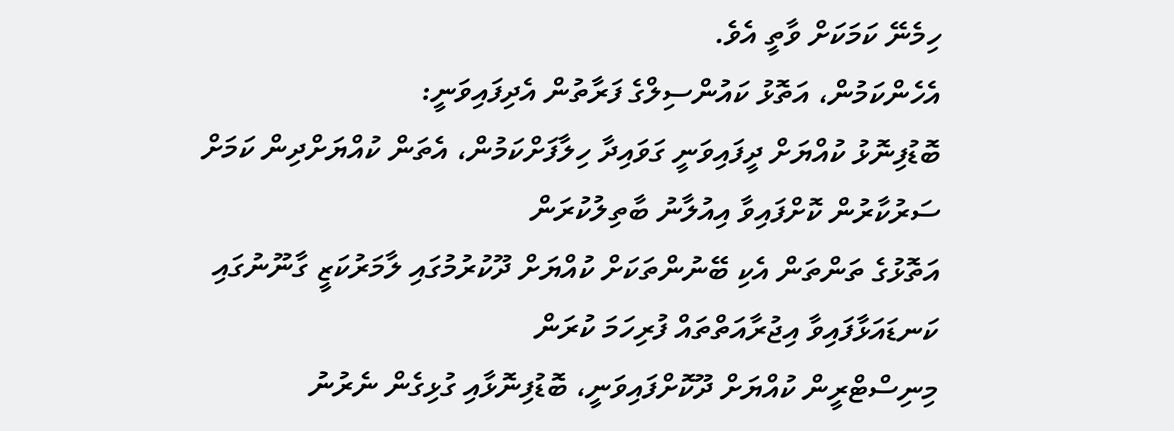ހިމެނޭ ކަމަކަށް ވާތީ އެވެ.
އެހެންކަމުން، އަތޮޅު ކައުންސިލްގެ ފަރާތުން އެދިފައިވަނީ:
ބޮޑުފިނޮޅު ކުއްޔަށް ދީފައިވަނީ ގަވައިދާ ހިލާފަށްކަމުން، އެތަން ކުއްޔަށްދިން ކަމަށް ސަރުކާރުން ކޮށްފައިވާ އިއުލާނު ބާތިލުކުރަން
އަތޮޅުގެ ތަންތަން އެކި ބޭނުންތަކަށް ކުއްޔަށް ދޫކުރުމުގައި ލާމަރުކަޒީ ގާނޫނުގައި ކަނޑައަޅާފައިވާ އިޖުރާއަތްތައް ފުރިހަމަ ކުރަން
މިނިސްޓްރީން ކުއްޔަށް ދޫކޮށްފައިވަނީ، ބޮޑުފިނޮޅާއި ގުޅިގެން ނެރުނު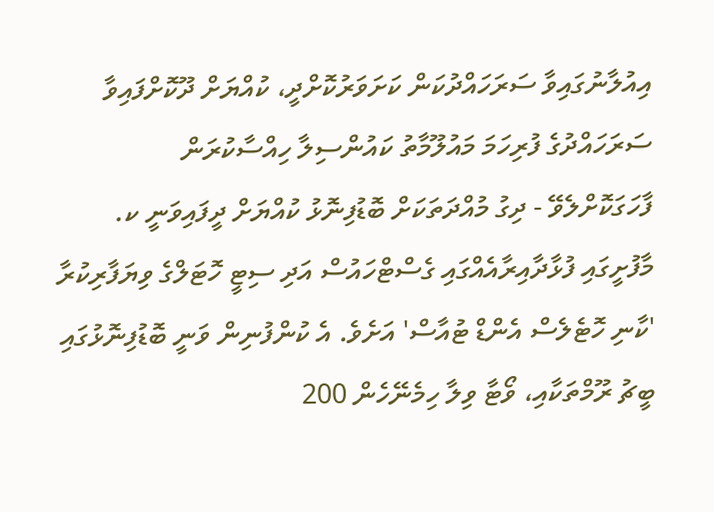އިއުލާނުގައިވާ ސަރަހައްދުކަން ކަށަވަރުކޮށްދީ، ކުއްޔަށް ދޫކޮށްފައިވާ ސަރަހައްދުގެ ފުރިހަމަ މައުލޫމާތު ކައުންސިލާ ހިއްސާކުރަން
ފާހަގަކޮށްލެވޭ - ދިގު މުއްދަތަކަށް ބޮޑުފިނޮޅު ކުއްޔަށް ދީފައިވަނީ ކ. މާފުށީގައި ފުޅާދާއިރާއެއްގައި ގެސްޓްހައުސް އަދި ސިޓީ ހޮޓަލްގެ ވިޔަފާރިކުރާ 'ކާނި ހޮޓެލެސް އެންޑް ޓުއާސް' އަށެވެ. އެ ކުންފުނިން ވަނީ ބޮޑުފިނޮޅުގައި ބީޗު ރޫމްތަކާއި، ވޯޓާ ވިލާ ހިމެނޭހެން 200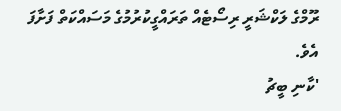ރޫމްގެ ލަކްޝަރީ ރިސޯޓެއް ތަރައްގީކުރުމުގެ މަސައްކަތް ފަށާފަ އެވެ.
'ކާނި ބީޗު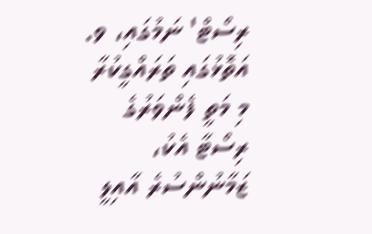ރިސޯޓް' ނަމުގައި، ވ. އަތޮޅުގައި ތަރައްގީކުރާ މި މަތީ ފެންވަރުގެ ރިސޯޓާ އެކު، ޒަމާނުންސުރެ އާއިލީ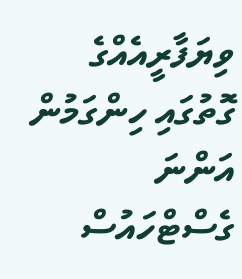ވިޔަފާރީއެއްގެ ގޮތުގައި ހިންގަމުން އަންނަ ގެސްޓްހައުސް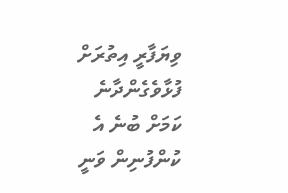ވިޔަފާރީ އިތުރަށް ފުޅާވެގެންދާނެ ކަމަށް ބުނެ އެ ކުންފުނިން ވަނީ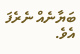ބަޔާނެއް ނެރެފަ އެވެ.